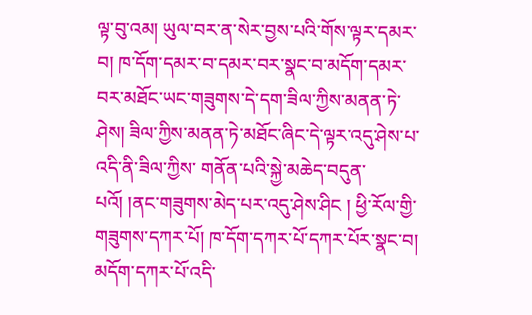ལྟ་བུ་འམ། ཡུལ་བར་ན་སེར་བྱས་པའི་གོས་ལྟར་དམར་བ། ཁ་དོག་དམར་བ་དམར་བར་སྣང་བ་མདོག་དམར་བར་མཐོང་ཡང་གཟུགས་དེ་དག་ཟིལ་ཀྱིས་མནན་ཏེ་ཤེས། ཟིལ་ཀྱིས་མནན་ཏེ་མཐོང་ཞིང་དེ་ལྟར་འདུ་ཤེས་པ་འདི་ནི་ཟིལ་ཀྱིས་ གནོན་པའི་སྐྱེ་མཆེད་བདུན་པའོ། །ནང་གཟུགས་མེད་པར་འདུ་ཤེས་ཤིང ། ཕྱི་རོལ་གྱི་གཟུགས་དཀར་པོ། ཁ་དོག་དཀར་པོ་དཀར་པོར་སྣང་བ། མདོག་དཀར་པོ་འདི་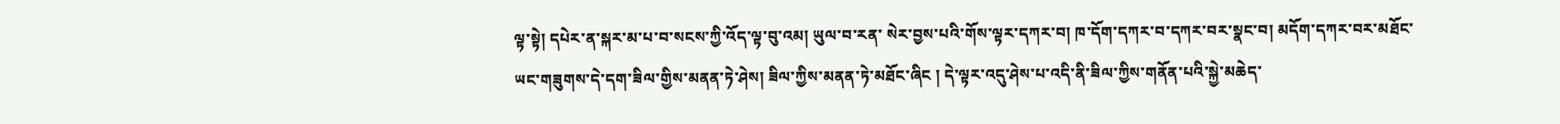ལྟ་སྟེ། དཔེར་ན་སྐར་མ་པ་བ་སངས་ཀྱི་འོད་ལྟ་བུ་འམ། ཡུལ་བ་རན་ སེར་བྱས་པའི་གོས་ལྟར་དཀར་བ། ཁ་དོག་དཀར་བ་དཀར་བར་སྣང་བ། མདོག་དཀར་བར་མཐོང་ཡང་གཟུགས་དེ་དག་ཟིལ་གྱིས་མནན་ཏེ་ཤེས། ཟིལ་ཀྱིས་མནན་ཏེ་མཐོང་ཞིང ། དེ་ལྟར་འདུ་ཤེས་པ་འདི་ནི་ཟིལ་ཀྱིས་གནོན་པའི་སྐྱེ་མཆེད་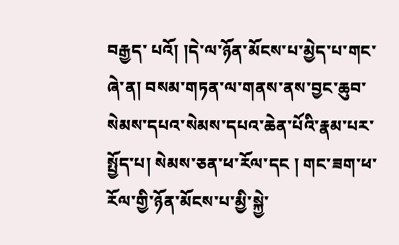བརྒྱད་ པའོ། །དེ་ལ་ཉོན་མོངས་པ་མྱེད་པ་གང་ཞེ་ན། བསམ་གཏན་ལ་གནས་ནས་བྱང་ཆུབ་སེམས་དཔའ་སེམས་དཔའ་ཆེན་པོའི་རྣམ་པར་སྤྱོད་པ། སེམས་ཅན་ཕ་རོལ་དང ། གང་ཟག་ཕ་རོལ་གྱི་ཉོན་མོངས་པ་མྱི་སྐྱེ་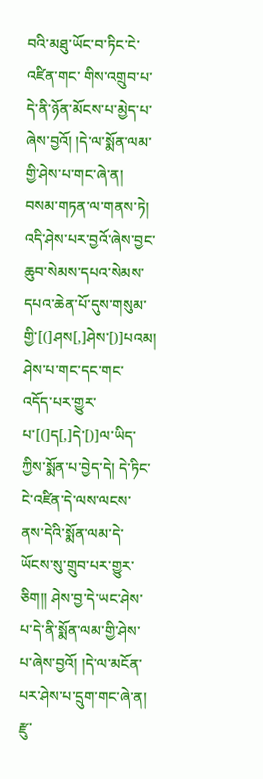བའི་མཐུ་ཡོང་བ་ཏིང་ངེ་འཛིན་གང་ གིས་འགྲུབ་པ་དེ་ནི་ཉོན་མོངས་པ་མྱེད་པ་ཞེས་བྱའོ། །དེ་ལ་སྨོན་ལམ་གྱི་ཤེས་པ་གང་ཞེ་ན། བསམ་གཏན་ལ་གནས་ཏེ། འདི་ཤེས་པར་བྱའོ་ཞེས་བྱང་ཆུབ་སེམས་དཔའ་སེམས་དཔའ་ཆེན་པོ་དུས་གསུམ་གྱི་[(]ཤས[,]ཤེས་[)]པའམ། ཤེས་པ་གང་དང་གང་ འདོད་པར་གྱུར་པ་[(]ད[,]དེ་[)]ལ་ཡིད་ཀྱིས་སྨོན་པ་བྱེད་དེ། དེ་ཏིང་ངེ་འཛིན་དེ་ལས་ལངས་ནས་དེའི་སྨོན་ལམ་དེ་ཡོངས་སུ་གྲུབ་པར་གྱུར་ཅིག།། ཤེས་བྱ་དེ་ཡང་ཤེས་པ་དེ་ནི་སྨོན་ལམ་གྱི་ཤེས་པ་ཞེས་བྱའོ། །དེ་ལ་མངོན་པར་ཤེས་པ་དྲུག་གང་ཞེ་ན། རྫུ་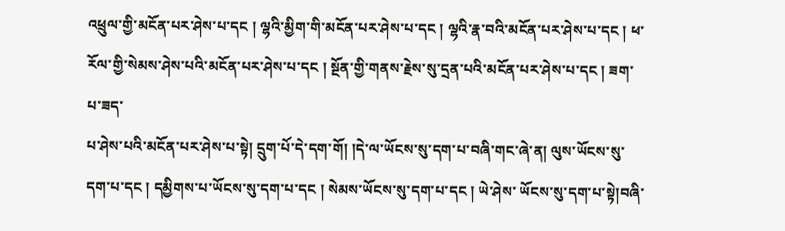འཕྲུལ་གྱི་མངོན་པར་ཤེས་པ་དང ། ལྷའི་མྱིག་གི་མངོན་པར་ཤེས་པ་དང ། ལྷའི་རྣ་བའི་མངོན་པར་ཤེས་པ་དང ། ཕ་རོལ་གྱི་སེམས་ཤེས་པའི་མངོན་པར་ཤེས་པ་དང ། སྔོན་གྱི་གནས་རྗེས་སུ་དྲན་པའི་མངོན་པར་ཤེས་པ་དང ། ཟག་པ་ཟད་
པ་ཤེས་པའི་མངོན་པར་ཤེས་པ་སྟེ། དྲུག་པོ་དེ་དག་གོ། །དེ་ལ་ཡོངས་སུ་དག་པ་བཞི་གང་ཞེ་ན། ལུས་ཡོངས་སུ་དག་པ་དང ། དམྱིགས་པ་ཡོངས་སུ་དག་པ་དང ། སེམས་ཡོངས་སུ་དག་པ་དང ། ཡེ་ཤེས་ ཡོངས་སུ་དག་པ་སྟེ།བཞི་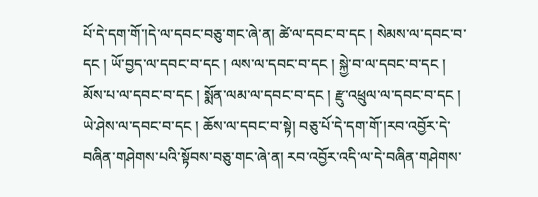པོ་དེ་དག་གོ་།དེ་ལ་དབང་བཅུ་གང་ཞེ་ན། ཚེ་ལ་དབང་བ་དང ། སེམས་ལ་དབང་བ་དང ། ཡོ་བྱད་ལ་དབང་བ་དང ། ལས་ལ་དབང་བ་དང ། སྐྱེ་བ་ལ་དབང་བ་དང ། མོས་པ་ལ་དབང་བ་དང ། སྨོན་ལམ་ལ་དབང་བ་དང ། རྫུ་འཕྲུལ་ལ་དབང་བ་དང ། ཡེ་ཤེས་ལ་དབང་བ་དང ། ཆོས་ལ་དབང་བ་སྟེ། བཅུ་པོ་དེ་དག་གོ་།རབ་འབྱོར་དེ་བཞིན་གཤེགས་པའི་སྟོབས་བཅུ་གང་ཞེ་ན། རབ་འབྱོར་འདི་ལ་དེ་བཞིན་གཤེགས་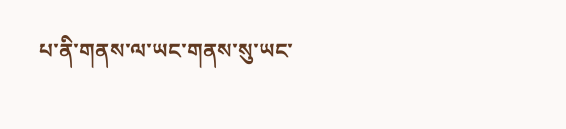པ་ནི་གནས་ལ་ཡང་གནས་སུ་ཡང་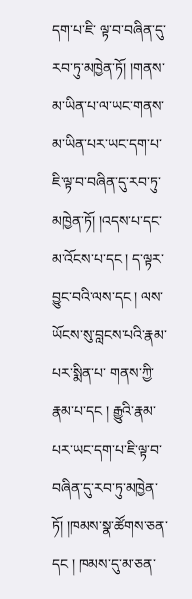དག་པ་ཇི་ ལྟ་བ་བཞིན་དུ་རབ་ཏུ་མཁྱེན་ཏོ། །གནས་མ་ཡིན་པ་ལ་ཡང་གནས་མ་ཡིན་པར་ཡང་དག་པ་ཇི་ལྟ་བ་བཞིན་དུ་རབ་ཏུ་མཁྱེན་ཏོ། །འདས་པ་དང་མ་འོངས་པ་དང ། ད་ལྟར་བྱུང་བའི་ལས་དང ། ལས་ཡོངས་སུ་བླངས་པའི་རྣམ་པར་སྨིན་པ་ གནས་ཀྱི་རྣམ་པ་དང ། རྒྱུའི་རྣམ་པར་ཡང་དག་པ་ཇི་ལྟ་བ་བཞིན་དུ་རབ་ཏུ་མཁྱེན་ཏོ། །ཁམས་སྣ་ཚོགས་ཅན་དང ། ཁམས་དུ་མ་ཅན་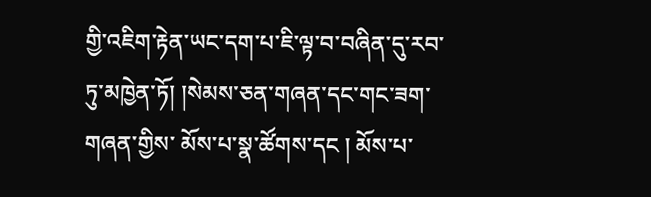གྱི་འཇིག་རྟེན་ཡང་དག་པ་ཇི་ལྟ་བ་བཞིན་དུ་རབ་ཏུ་མཁྱེན་ཏོ། །སེམས་ཅན་གཞན་དང་གང་ཟག་གཞན་གྱིས་ མོས་པ་སྣ་ཚོགས་དང ། མོས་པ་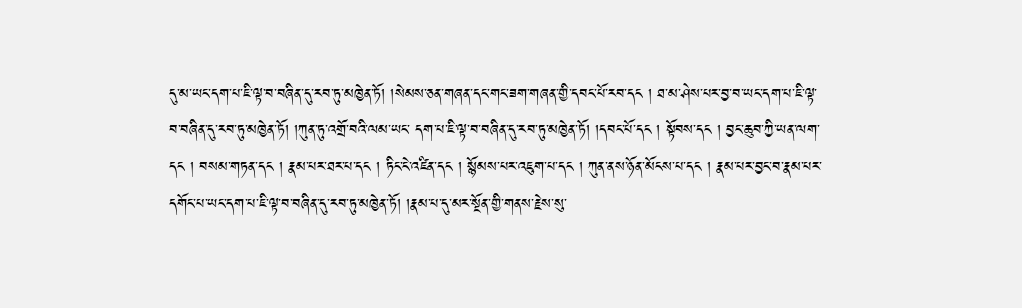དུ་མ་ཡང་དག་པ་ཇི་ལྟ་བ་བཞིན་དུ་རབ་ཏུ་མཁྱེན་ཏོ། །སེམས་ཅན་གཞན་དང་གང་ཟག་གཞན་གྱི་དབང་པོ་རབ་དང ། ཐ་མ་ཤེས་པར་བྱ་བ་ཡང་དག་པ་ཇི་ལྟ་བ་བཞིན་དུ་རབ་ཏུ་མཁྱེན་ཏོ། །ཀུན་ཏུ་འགྲོ་བའི་ལམ་ཡང་ དག་པ་ཇི་ལྟ་བ་བཞིན་དུ་རབ་ཏུ་མཁྱེན་ཏོ། །དབང་པོ་དང ། སྟོབས་དང ། བྱང་ཆུབ་ཀྱི་ཡན་ལག་དང ། བསམ་གཏན་དང ། རྣམ་པར་ཐར་པ་དང ། ཏིང་ངེ་འཛིན་དང ། སྙོམས་པར་འཇུག་པ་དང ། ཀུན་ནས་ཉོན་མོངས་པ་དང ། རྣམ་པར་བྱང་བ་རྣམ་པར་
དགོང་པ་ཡང་དག་པ་ཇི་ལྟ་བ་བཞིན་དུ་རབ་ཏུ་མཁྱེན་ཏོ། །རྣམ་པ་དུ་མར་སྔོན་གྱི་གནས་རྗེས་སུ་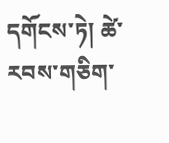དགོངས་ཏེ། ཚེ་རབས་གཅིག་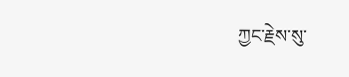ཀྱང་རྗེས་སུ་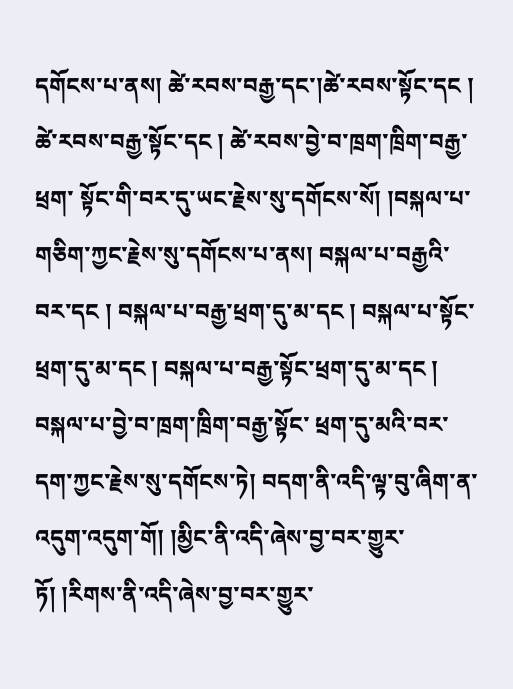དགོངས་པ་ནས། ཚེ་རབས་བརྒྱ་དང་།ཚེ་རབས་སྟོང་དང ། ཚེ་རབས་བརྒྱ་སྟོང་དང ། ཚེ་རབས་བྱེ་བ་ཁྲག་ཁྲིག་བརྒྱ་ཕྲག་ སྟོང་གི་བར་དུ་ཡང་རྗེས་སུ་དགོངས་སོ། །བསྐལ་པ་གཅིག་ཀྱང་རྗེས་སུ་དགོངས་པ་ནས། བསྐལ་པ་བརྒྱའི་བར་དང ། བསྐལ་པ་བརྒྱ་ཕྲག་དུ་མ་དང ། བསྐལ་པ་སྟོང་ཕྲག་དུ་མ་དང ། བསྐལ་པ་བརྒྱ་སྟོང་ཕྲག་དུ་མ་དང ། བསྐལ་པ་བྱེ་བ་ཁྲག་ཁྲིག་བརྒྱ་སྟོང་ ཕྲག་དུ་མའི་བར་དག་ཀྱང་རྗེས་སུ་དགོངས་ཏེ། བདག་ནི་འདི་ལྟ་བུ་ཞིག་ན་འདུག་འདུག་གོ། །མྱིང་ནི་འདི་ཞེས་བྱ་བར་གྱུར་ཏོ། །རིགས་ནི་འདི་ཞེས་བྱ་བར་གྱུར་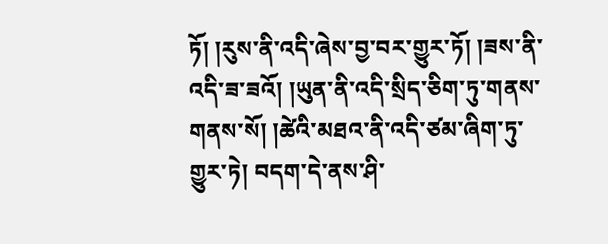ཏོ། །རུས་ནི་འདི་ཞེས་བྱ་བར་གྱུར་ཏོ། །ཟས་ནི་འདི་ཟ་ཟའོ། །ཡུན་ནི་འདི་སྲིད་ཅིག་ཏུ་གནས་ གནས་སོ། །ཚེའི་མཐའ་ནི་འདི་ཙམ་ཞིག་ཏུ་གྱུར་ཏེ། བདག་དེ་ནས་ཤི་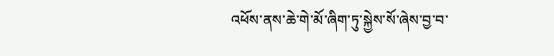འཕོས་ནས་ཆེ་གེ་མོ་ཞིག་ཏུ་སྐྱེས་སོ་ཞེས་བྱ་བ་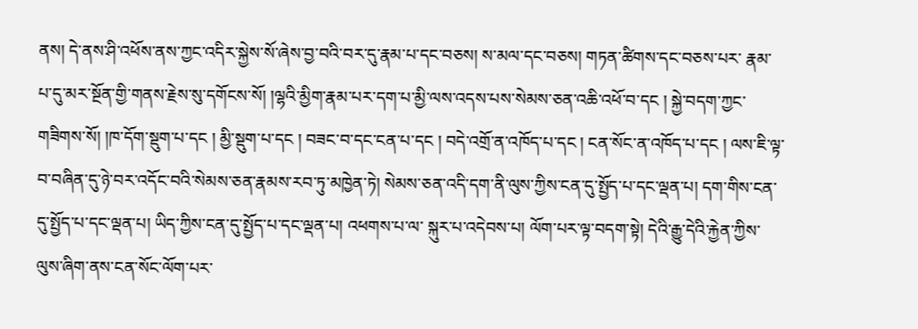ནས། དེ་ནས་ཤི་འཕོས་ནས་ཀྱང་འདིར་སྐྱེས་སོ་ཞེས་བྱ་བའི་བར་དུ་རྣམ་པ་དང་བཅས། ས་མལ་དང་བཅས། གཏན་ཚིགས་དང་བཅས་པར་ རྣམ་པ་དུ་མར་སྔོན་གྱི་གནས་རྗེས་སུ་དགོངས་སོ། །ལྷའི་མྱིག་རྣམ་པར་དག་པ་མྱི་ལས་འདས་པས་སེམས་ཅན་འཆི་འཕོ་བ་དང ། སྐྱེ་བདག་ཀྱང་གཟིགས་སོ། །ཁ་དོག་སྡུག་པ་དང ། མྱི་སྡུག་པ་དང ། བཟང་བ་དང་ངན་པ་དང ། བདེ་འགྲོ་ན་འཁོད་པ་དང ། ངན་སོང་ན་འཁོད་པ་དང ། ལས་ཇི་ལྟ་བ་བཞིན་དུ་ཉེ་བར་འདོང་བའི་སེམས་ཅན་རྣམས་རབ་ཏུ་མཁྱེན་ཏེ། སེམས་ཅན་འདི་དག་ནི་ལུས་ཀྱིས་ངན་དུ་སྤྱོད་པ་དང་ལྡན་པ། དག་གིས་ངན་དུ་སྤྱོད་པ་དང་ལྡན་པ། ཡིད་ཀྱིས་ངན་དུ་སྤྱོད་པ་དང་ལྡན་པ། འཕགས་པ་ལ་ སྐུར་པ་འདེབས་པ། ལོག་པར་ལྟ་བདག་སྟེ། དེའི་རྒྱུ་དེའི་རྐྱེན་ཀྱིས་ལུས་ཞིག་ནས་ངན་སོང་ལོག་པར་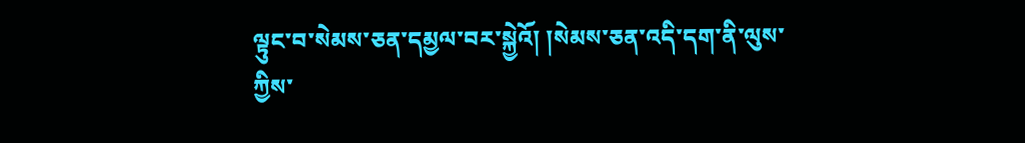ལྟུང་བ་སེམས་ཅན་དམྱལ་བར་སྐྱེའོ། །སེམས་ཅན་འདི་དག་ནི་ལུས་ཀྱིས་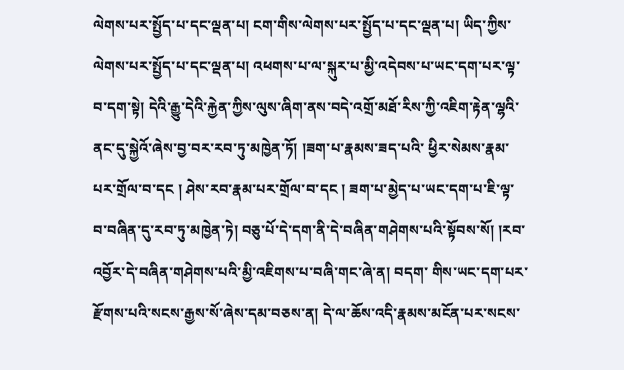ལེགས་པར་སྤྱོད་པ་དང་ལྡན་པ། ངག་གིས་ལེགས་པར་སྤྱོད་པ་དང་ལྡན་པ། ཡིད་ཀྱིས་
ལེགས་པར་སྤྱོད་པ་དང་ལྡན་པ། འཕགས་པ་ལ་སྐུར་པ་མྱི་འདེབས་པ་ཡང་དག་པར་ལྟ་བ་དག་སྟེ། དེའི་རྒྱུ་དེའི་རྐྱེན་ཀྱིས་ལུས་ཞིག་ནས་བདེ་འགྲོ་མཐོ་རིས་ཀྱི་འཇིག་རྟེན་ལྷའི་ནང་དུ་སྐྱེའོ་ཞེས་བྱ་བར་རབ་ཏུ་མཁྱེན་ཏོ། །ཟག་པ་རྣམས་ཟད་པའི་ ཕྱིར་སེམས་རྣམ་པར་གྲོལ་བ་དང ། ཤེས་རབ་རྣམ་པར་གྲོལ་བ་དང ། ཟག་པ་མྱེད་པ་ཡང་དག་པ་ཇི་ལྟ་བ་བཞིན་དུ་རབ་ཏུ་མཁྱེན་ཏེ། བཅུ་པོ་དེ་དག་ནི་དེ་བཞིན་གཤེགས་པའི་སྟོབས་སོ། །རབ་འབྱོར་དེ་བཞིན་གཤེགས་པའི་མྱི་འཇིགས་པ་བཞི་གང་ཞེ་ན། བདག་ གིས་ཡང་དག་པར་རྫོགས་པའི་སངས་རྒྱས་སོ་ཞེས་དམ་བཅས་ན། དེ་ལ་ཆོས་འདི་རྣམས་མངོན་པར་སངས་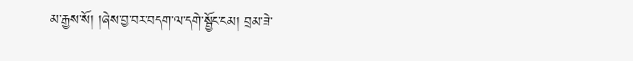མ་རྒྱས་སོ། །ཞེས་བྱ་བར་བདག་ལ་དགེ་སྦྱོང་ངམ། བྲམ་ཟེ་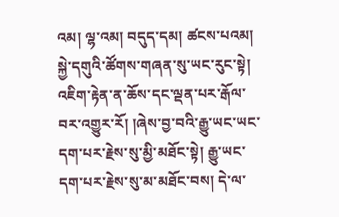འམ། ལྷ་འམ། བདུད་དམ། ཚངས་པའམ། སྐྱེ་དགུའི་ཚོགས་གཞན་སུ་ཡང་རུང་སྟེ། འཇིག་རྟེན་ན་ཆོས་དང་ལྡན་པར་རྒོལ་བར་འགྱུར་རོ། །ཞེས་བྱ་བའི་རྒྱུ་ཡང་ཡང་དག་པར་རྗེས་སུ་མྱི་མཐོང་སྟེ། རྒྱུ་ཡང་དག་པར་རྗེས་སུ་མ་མཐོང་བས། དེ་ལ་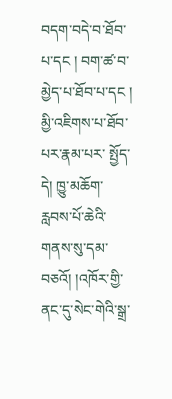བདག་བདེ་བ་ཐོབ་པ་དང ། བག་ཚ་བ་མྱེད་པ་ཐོབ་པ་དང ། མྱི་འཇིགས་པ་ཐོབ་པར་རྣམ་པར་ སྤྱོད་དེ། ཁྱུ་མཆོག་རླབས་པོ་ཆེའི་གནས་སུ་དམ་བཅའོ། །འཁོར་གྱི་ནང་དུ་སེང་གེའི་སྒྲ་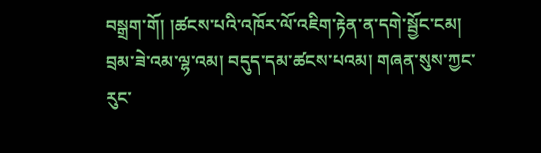བསྒྲག་གོ། །ཚངས་པའི་འཁོར་ལོ་འཇིག་རྟེན་ན་དགེ་སྦྱོང་ངམ། བྲམ་ཟེ་འམ་ལྷ་འམ། བདུད་དམ་ཚངས་པའམ། གཞན་སུས་ཀྱང་རུང་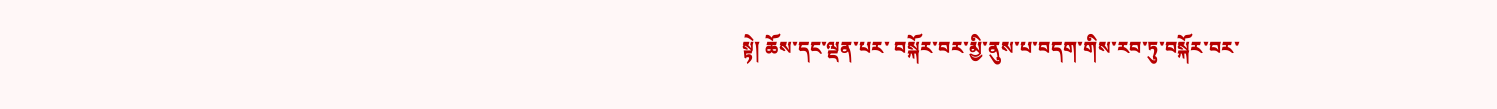སྟེ། ཆོས་དང་ལྡན་པར་ བསྐོར་བར་མྱི་ནུས་པ་བདག་གིས་རབ་ཏུ་བསྐོར་བར་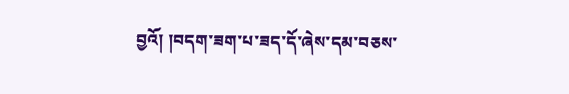བྱའོ། །བདག་ཟག་པ་ཟད་དོ་ཞེས་དམ་བཅས་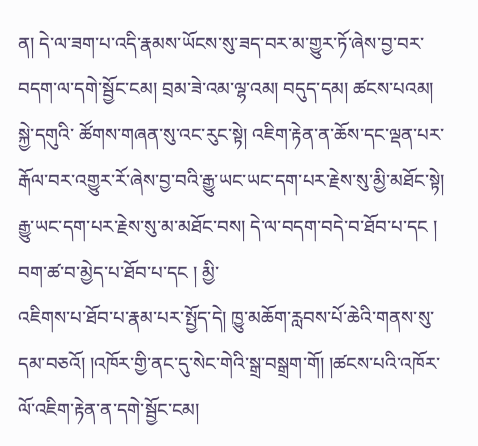ན། དེ་ལ་ཟག་པ་འདི་རྣམས་ཡོངས་སུ་ཟད་བར་མ་གྱུར་ཏོ་ཞེས་བྱ་བར་བདག་ལ་དགེ་སྦྱོང་ངམ། བྲམ་ཟེ་འམ་ལྷ་འམ། བདུད་དམ། ཚངས་པའམ། སྐྱེ་དགུའི་ ཚོགས་གཞན་སུ་འང་རུང་སྟེ། འཇིག་རྟེན་ན་ཆོས་དང་ལྡན་པར་རྒོལ་བར་འགྱུར་རོ་ཞེས་བྱ་བའི་རྒྱུ་ཡང་ཡང་དག་པར་རྗེས་སུ་མྱི་མཐོང་སྟེ། རྒྱུ་ཡང་དག་པར་རྗེས་སུ་མ་མཐོང་བས། དེ་ལ་བདག་བདེ་བ་ཐོབ་པ་དང ། བག་ཚ་བ་མྱེད་པ་ཐོབ་པ་དང ། མྱི་
འཇིགས་པ་ཐོབ་པ་རྣམ་པར་སྤྱོད་དེ། ཁྱུ་མཆོག་རླབས་པོ་ཆེའི་གནས་སུ་དམ་བཅའོ། །འཁོར་གྱི་ནང་དུ་སེང་གེའི་སྒྲ་བསྒྲག་གོ། །ཚངས་པའི་འཁོར་ལོ་འཇིག་རྟེན་ན་དགེ་སྦྱོང་ངམ།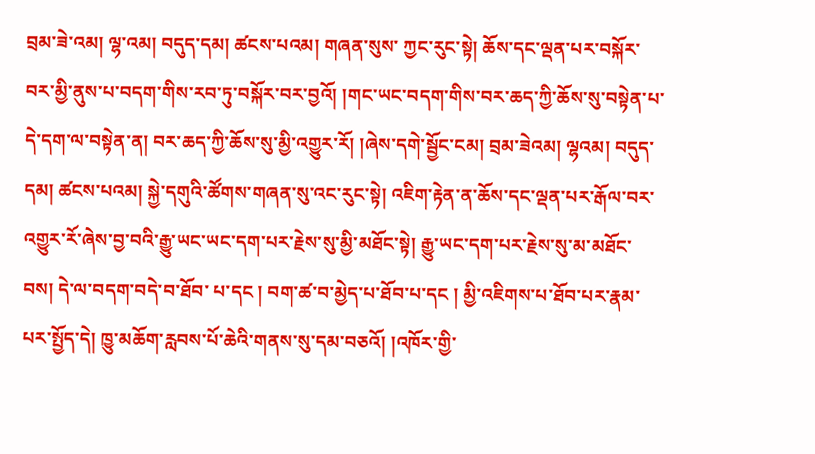བྲམ་ཟེ་འམ། ལྷ་འམ། བདུད་དམ། ཚངས་པའམ། གཞན་སུས་ ཀྱང་རུང་སྟེ། ཆོས་དང་ལྡན་པར་བསྐོར་བར་མྱི་ནུས་པ་བདག་གིས་རབ་ཏུ་བསྐོར་བར་བྱའོ། །གང་ཡང་བདག་གིས་བར་ཆད་ཀྱི་ཆོས་སུ་བསྟེན་པ་དེ་དག་ལ་བསྟེན་ན། བར་ཆད་ཀྱི་ཆོས་སུ་མྱི་འགྱུར་རོ། །ཞེས་དགེ་སྦྱོང་ངམ། བྲམ་ཟེའམ། ལྷའམ། བདུད་དམ། ཚངས་པའམ། སྐྱེ་དགུའི་ཚོགས་གཞན་སུ་འང་རུང་སྟེ། འཇིག་རྟེན་ན་ཆོས་དང་ལྡན་པར་རྒོལ་བར་འགྱུར་རོ་ཞེས་བྱ་བའི་རྒྱུ་ཡང་ཡང་དག་པར་རྗེས་སུ་མྱི་མཐོང་སྟེ། རྒྱུ་ཡང་དག་པར་རྗེས་སུ་མ་མཐོང་བས། དེ་ལ་བདག་བདེ་བ་ཐོབ་ པ་དང ། བག་ཚ་བ་མྱེད་པ་ཐོབ་པ་དང ། མྱི་འཇིགས་པ་ཐོབ་པར་རྣམ་པར་སྤྱོད་དེ། ཁྱུ་མཆོག་རླབས་པོ་ཆེའི་གནས་སུ་དམ་བཅའོ། །འཁོར་གྱི་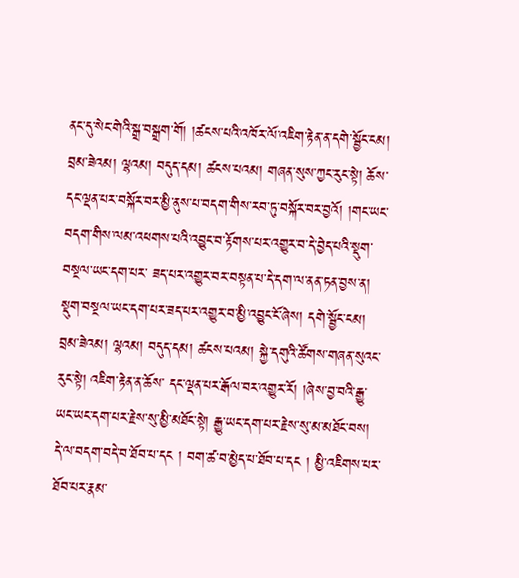ནང་དུ་སེང་གེའི་སྒྲ་བསྒྲག་གོ། །ཚངས་པའི་འཁོར་ལོ་འཇིག་རྟེན་ན་དགེ་སྦྱོང་ངམ། བྲམ་ཟེའམ། ལྷའམ། བདུད་དམ། ཚངས་པའམ། གཞན་སུས་ཀྱང་རུང་སྟེ། ཆོས་དང་ལྡན་པར་བསྐོར་བར་མྱི་ནུས་པ་བདག་གིས་རབ་ཏུ་བསྐོར་བར་བྱའོ། །གང་ཡང་བདག་གིས་ལམ་འཕགས་པའི་འབྱུང་བ་རྟོགས་པར་འགྱུར་བ་དེ་བྱེད་པའི་སྡུག་བསྔལ་ཡང་དག་པར་ ཟད་པར་འགྱུར་བར་བསྟན་པ་དེ་དག་ལ་ནན་ཏན་བྱས་ན། སྡུག་བསྔལ་ཡང་དག་པར་ཟད་པར་འགྱུར་བ་མྱི་འབྱུང་ངོ་ཞེས། དགེ་སྦྱོང་ངམ། བྲམ་ཟེའམ། ལྷའམ། བདུད་དམ། ཚངས་པའམ། སྐྱེ་དགུའི་ཚོགས་གཞན་སུའང་རུང་སྟེ། འཇིག་རྟེན་ན་ཆོས་ དང་ལྡན་པར་རྒོལ་བར་འགྱུར་རོ། །ཞེས་བྱ་བའི་རྒྱུ་ཡང་ཡང་དག་པར་རྗེས་སུ་མྱི་མཐོང་སྟེ། རྒྱུ་ཡང་དག་པར་རྗེས་སུ་མ་མཐོང་བས། དེ་ལ་བདག་བདེ་བ་ཐོབ་པ་དང ། བག་ཚ་བ་མྱེད་པ་ཐོབ་པ་དང ། མྱི་འཇིགས་པར་ཐོབ་པར་རྣམ་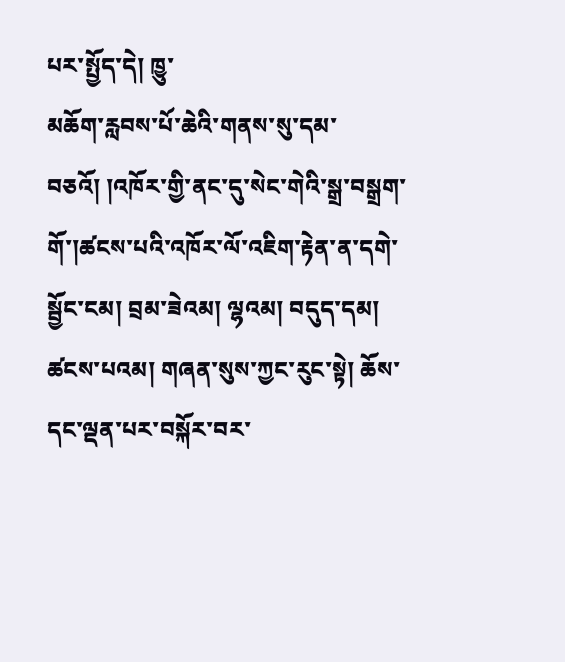པར་སྤྱོད་དེ། ཁྱུ་
མཆོག་རླབས་པོ་ཆེའི་གནས་སུ་དམ་བཅའོ། །འཁོར་གྱི་ནང་དུ་སེང་གེའི་སྒྲ་བསྒྲག་གོ་།ཚངས་པའི་འཁོར་ལོ་འཇིག་རྟེན་ན་དགེ་སྦྱོང་ངམ། བྲམ་ཟེའམ། ལྷའམ། བདུད་དམ། ཚངས་པའམ། གཞན་སུས་ཀྱང་རུང་སྟེ། ཆོས་དང་ལྡན་པར་བསྐོར་བར་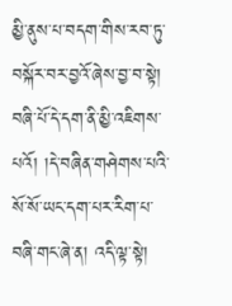མྱི་ནུས་པ་བདག་གིས་རབ་ཏུ་བསྐོར་བར་བྱའོ་ཞེས་བྱ་བ་སྟེ། བཞི་པོ་དེ་དག་ནི་མྱི་འཇིགས་པའོ། །དེ་བཞིན་གཤེགས་པའི་སོ་སོ་ཡང་དག་པར་རིག་པ་བཞི་གང་ཞེ་ན། འདི་ལྟ་སྟེ།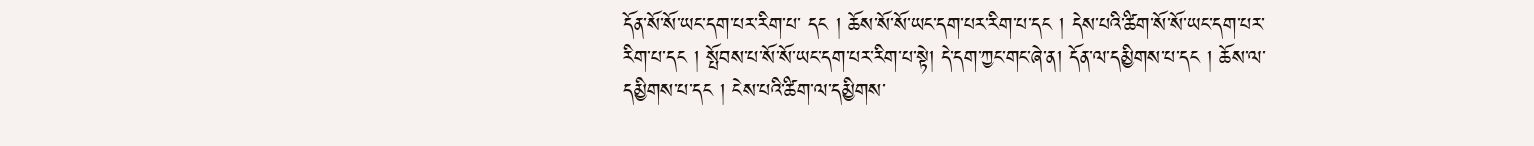དོན་སོ་སོ་ཡང་དག་པར་རིག་པ་ དང ། ཆོས་སོ་སོ་ཡང་དག་པར་རིག་པ་དང ། དེས་པའི་ཚིག་སོ་སོ་ཡང་དག་པར་རིག་པ་དང ། སྤོབས་པ་སོ་སོ་ཡང་དག་པར་རིག་པ་སྟེ། དེ་དག་ཀྱང་གང་ཞེ་ན། དོན་ལ་དམྱིགས་པ་དང ། ཆོས་ལ་དམྱིགས་པ་དང ། ངེས་པའི་ཚིག་ལ་དམྱིགས་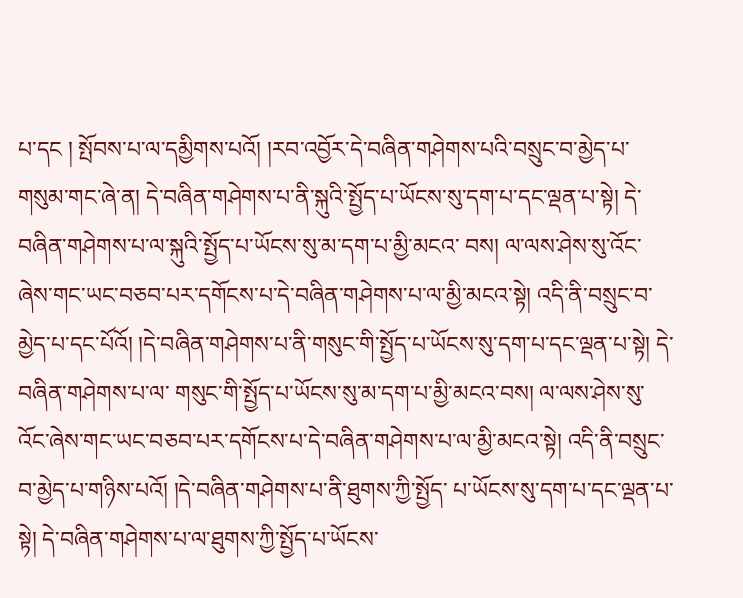པ་དང ། སྤོབས་པ་ལ་དམྱིགས་པའོ། །རབ་འབྱོར་དེ་བཞིན་གཤེགས་པའི་བསྲུང་བ་མྱེད་པ་གསུམ་གང་ཞེ་ན། དེ་བཞིན་གཤེགས་པ་ནི་སྐུའི་སྤྱོད་པ་ཡོངས་སུ་དག་པ་དང་ལྡན་པ་སྟེ། དེ་བཞིན་གཤེགས་པ་ལ་སྐུའི་སྤྱོད་པ་ཡོངས་སུ་མ་དག་པ་མྱི་མངའ་ བས། ལ་ལས་ཤེས་སུ་འོང་ཞེས་གང་ཡང་བཅབ་པར་དགོངས་པ་དེ་བཞིན་གཤེགས་པ་ལ་མྱི་མངའ་སྟེ། འདི་ནི་བསྲུང་བ་མྱེད་པ་དང་པོའོ། །དེ་བཞིན་གཤེགས་པ་ནི་གསུང་གི་སྤྱོད་པ་ཡོངས་སུ་དག་པ་དང་ལྡན་པ་སྟེ། དེ་བཞིན་གཤེགས་པ་ལ་ གསུང་གི་སྤྱོད་པ་ཡོངས་སུ་མ་དག་པ་མྱི་མངའ་བས། ལ་ལས་ཤེས་སུ་འོང་ཞེས་གང་ཡང་བཅབ་པར་དགོངས་པ་དེ་བཞིན་གཤེགས་པ་ལ་མྱི་མངའ་སྟེ། འདི་ནི་བསྲུང་བ་མྱེད་པ་གཉིས་པའོ། །དེ་བཞིན་གཤེགས་པ་ནི་ཐུགས་ཀྱི་སྤྱོད་ པ་ཡོངས་སུ་དག་པ་དང་ལྡན་པ་སྟེ། དེ་བཞིན་གཤེགས་པ་ལ་ཐུགས་ཀྱི་སྤྱོད་པ་ཡོངས་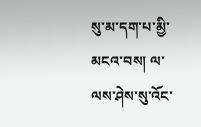སུ་མ་དག་པ་མྱི་མངའ་བས། ལ་ལས་ཤེས་སུ་འོང་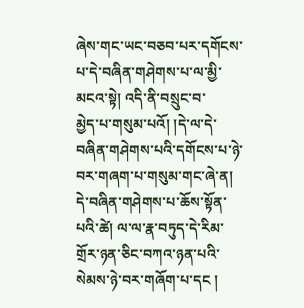ཞེས་གང་ཡང་བཅབ་པར་དགོངས་པ་དེ་བཞིན་གཤེགས་པ་ལ་མྱི་མངའ་སྟེ། འདི་ནི་བསྲུང་བ་
མྱེད་པ་གསུམ་པའོ། །དེ་ལ་དེ་བཞིན་གཤེགས་པའི་དགོངས་པ་ཉེ་བར་གཞག་པ་གསུམ་གང་ཞེ་ན། དེ་བཞིན་གཤེགས་པ་ཆོས་སྟོན་པའི་ཚེ། ལ་ལ་རྣ་བཏུད་དེ་རིམ་གྲོར་ཉན་ཅིང་བཀའ་ཉན་པའི་སེམས་ཉེ་བར་གཞོག་པ་དང །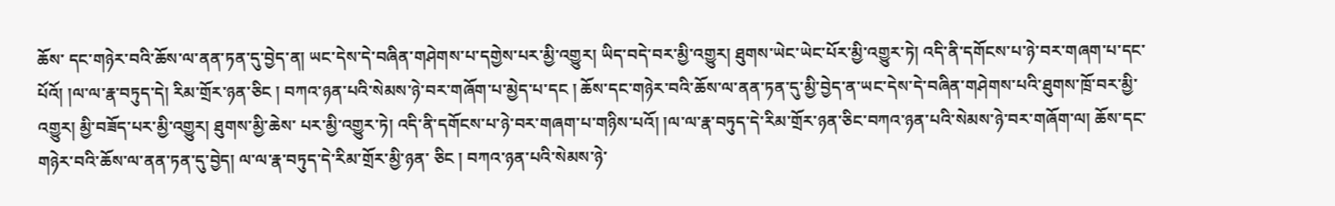ཆོས་ དང་གཉེར་བའི་ཆོས་ལ་ནན་ཏན་དུ་བྱེད་ན། ཡང་དེས་དེ་བཞིན་གཤེགས་པ་དགྱེས་པར་མྱི་འགྱུར། ཡིད་བདེ་བར་མྱི་འགྱུར། ཐུགས་ཡེང་ཡེང་པོར་མྱི་འགྱུར་ཏེ། འདི་ནི་དགོངས་པ་ཉེ་བར་གཞག་པ་དང་པོའོ། །ལ་ལ་རྣ་བཏུད་དེ། རིམ་གྲོར་ཉན་ཅིང ། བཀའ་ཉན་པའི་སེམས་ཉེ་བར་གཞོག་པ་མྱེད་པ་དང ། ཆོས་དང་གཉེར་བའི་ཆོས་ལ་ནན་ཏན་དུ་མྱི་བྱེད་ན་ཡང་དེས་དེ་བཞིན་གཤེགས་པའི་ཐུགས་ཁྲོ་བར་མྱི་འགྱུར། མྱི་བཟོད་པར་མྱི་འགྱུར། ཐུགས་མྱི་ཆེས་ པར་མྱི་འགྱུར་ཏེ། འདི་ནི་དགོངས་པ་ཉེ་བར་གཞག་པ་གཉིས་པའོ། །ལ་ལ་རྣ་བཏུད་དེ་རིམ་གྲོར་ཉན་ཅིང་བཀའ་ཉན་པའི་སེམས་ཉེ་བར་གཞོག་ལ། ཆོས་དང་གཉེར་བའི་ཆོས་ལ་ནན་ཏན་དུ་བྱེད། ལ་ལ་རྣ་བཏུད་དེ་རིམ་གྲོར་མྱི་ཉན་ ཅིང ། བཀའ་ཉན་པའི་སེམས་ཉེ་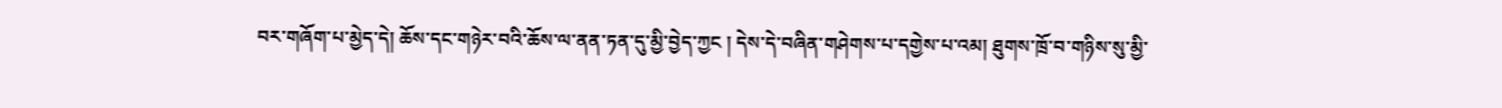བར་གཞོག་པ་མྱེད་དེ། ཆོས་དང་གཉེར་བའི་ཆོས་ལ་ནན་ཏན་དུ་མྱི་བྱེད་ཀྱང ། དེས་དེ་བཞིན་གཤེགས་པ་དགྱེས་པ་འམ། ཐུགས་ཁྲོ་བ་གཉིས་སུ་མྱི་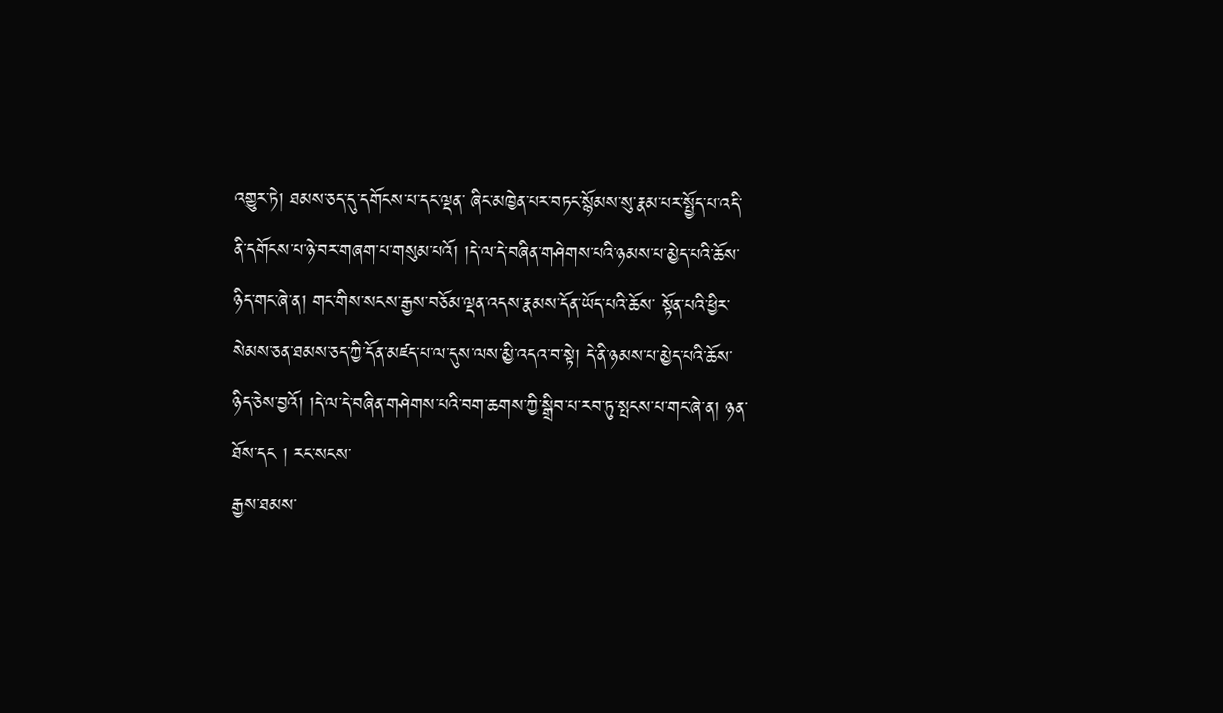འགྱུར་ཏེ། ཐམས་ཅད་དུ་དགོངས་པ་དང་ལྡན་ ཞིང་མཁྱེན་པར་བཏང་སྙོམས་སུ་རྣམ་པར་སྤྱོད་པ་འདི་ནི་དགོངས་པ་ཉེ་བར་གཞག་པ་གསུམ་པའོ། །དེ་ལ་དེ་བཞིན་གཤེགས་པའི་ཉམས་པ་མྱེད་པའི་ཆོས་ཉིད་གང་ཞེ་ན། གང་གིས་སངས་རྒྱས་བཅོམ་ལྡན་འདས་རྣམས་དོན་ཡོད་པའི་ཆོས་ སྟོན་པའི་ཕྱིར་སེམས་ཅན་ཐམས་ཅད་ཀྱི་དོན་མཛད་པ་ལ་དུས་ལས་མྱི་འདའ་བ་སྟེ། དེ་ནི་ཉམས་པ་མྱེད་པའི་ཆོས་ཉིད་ཅེས་བྱའོ། །དེ་ལ་དེ་བཞིན་གཤེགས་པའི་བག་ཆགས་ཀྱི་སྒྲིབ་པ་རབ་ཏུ་སྤངས་པ་གང་ཞེ་ན། ཉན་ཐོས་དང ། རང་སངས་
རྒྱས་ཐམས་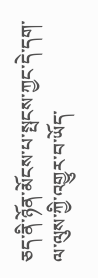ཅད་ནི་ཉོན་མོངས་པ་སྤངས་ཀྱང་དེ་དག་ལ་ལུས་ཀྱི་འགྱུར་བ་ཡོད་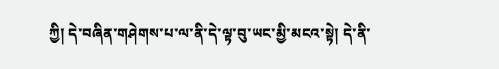ཀྱི། དེ་བཞིན་གཤེགས་པ་ལ་ནི་དེ་ལྟ་བུ་ཡང་མྱི་མངའ་སྟེ། དེ་ནི་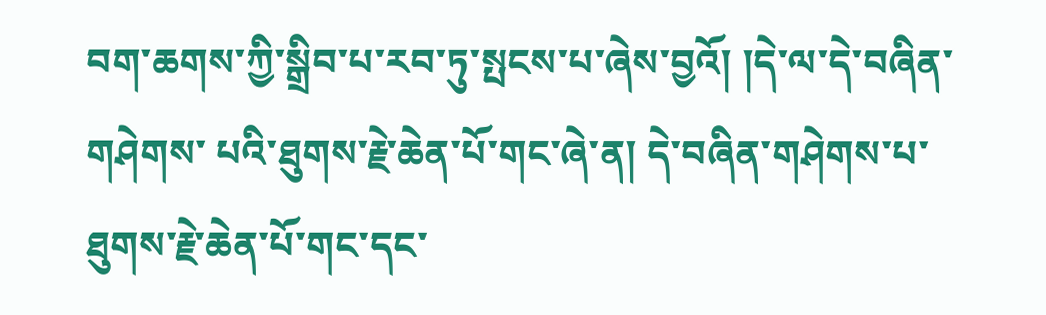བག་ཆགས་ཀྱི་སྒྲིབ་པ་རབ་ཏུ་སྤངས་པ་ཞེས་བྱའོ། །དེ་ལ་དེ་བཞིན་གཤེགས་ པའི་ཐུགས་རྗེ་ཆེན་པོ་གང་ཞེ་ན། དེ་བཞིན་གཤེགས་པ་ཐུགས་རྗེ་ཆེན་པོ་གང་དང་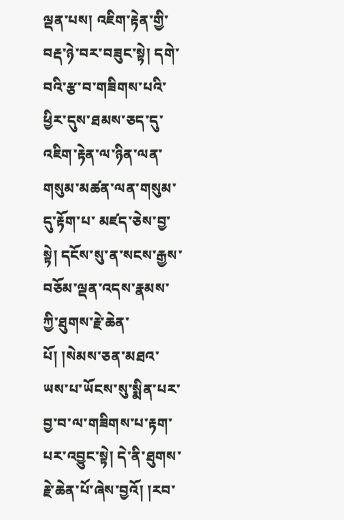ལྡན་པས། འཇིག་རྟེན་གྱི་བརྡ་ཉེ་བར་བཟུང་སྟེ། དགེ་བའི་རྩ་བ་གཟིགས་པའི་ཕྱིར་དུས་ཐམས་ཅད་དུ་འཇིག་རྟེན་ལ་ཉིན་ལན་གསུམ་མཚན་ལན་གསུམ་དུ་རྟོག་པ་ མཛད་ཅེས་བྱ་སྟེ། དངོས་སུ་ན་སངས་རྒྱས་བཅོམ་ལྡན་འདས་རྣམས་ཀྱི་ཐུགས་རྗེ་ཆེན་པོ། །སེམས་ཅན་མཐའ་ཡས་པ་ཡོངས་སུ་སྨིན་པར་བྱ་བ་ལ་གཟིགས་པ་རྟག་པར་འབྱུང་སྟེ། དེ་ནི་ཐུགས་རྗེ་ཆེན་པོ་ཞེས་བྱའོ། །རབ་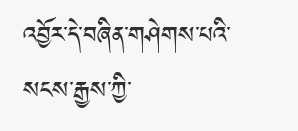འབྱོར་དེ་བཞིན་གཤེགས་པའི་སངས་རྒྱས་ཀྱི་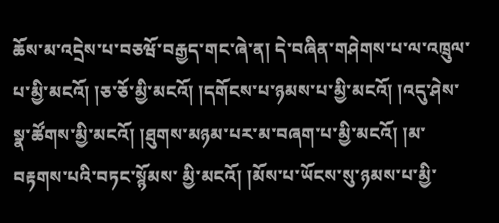ཆོས་མ་འདྲེས་པ་བཅཝོ་བརྒྱད་གང་ཞེ་ན། དེ་བཞིན་གཤེགས་པ་ལ་འཁྲུལ་པ་མྱི་མངའོ། །ཅ་ཅོ་མྱི་མངའོ། །དགོངས་པ་ཉམས་པ་མྱི་མངའོ། །འདུ་ཤེས་སྣ་ཚོགས་མྱི་མངའོ། །ཐུགས་མཉམ་པར་མ་བཞག་པ་མྱི་མངའོ། །མ་བརྟགས་པའི་བཏང་སྙོམས་ མྱི་མངའོ། །མོས་པ་ཡོངས་སུ་ཉམས་པ་མྱི་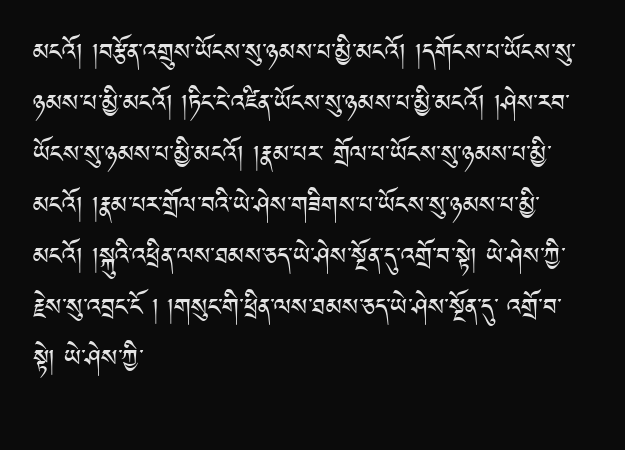མངའོ། །བརྩོན་འགྲུས་ཡོངས་སུ་ཉམས་པ་མྱི་མངའོ། །དགོངས་པ་ཡོངས་སུ་ཉམས་པ་མྱི་མངའོ། །ཏིང་ངེ་འཛིན་ཡོངས་སུ་ཉམས་པ་མྱི་མངའོ། །ཤེས་རབ་ཡོངས་སུ་ཉམས་པ་མྱི་མངའོ། །རྣམ་པར་ གྲོལ་པ་ཡོངས་སུ་ཉམས་པ་མྱི་མངའོ། །རྣམ་པར་གྲོལ་བའི་ཡེ་ཤེས་གཟིགས་པ་ཡོངས་སུ་ཉམས་པ་མྱི་མངའོ། །སྐུའི་འཕྲིན་ལས་ཐམས་ཅད་ཡེ་ཤེས་སྔོན་དུ་འགྲོ་བ་སྟེ། ཡེ་ཤེས་ཀྱི་རྗེས་སུ་འབྲང་ངོ ། །གསུང་གི་ཕྲིན་ལས་ཐམས་ཅད་ཡེ་ཤེས་སྔོན་དུ་ འགྲོ་བ་སྟེ། ཡེ་ཤེས་ཀྱི་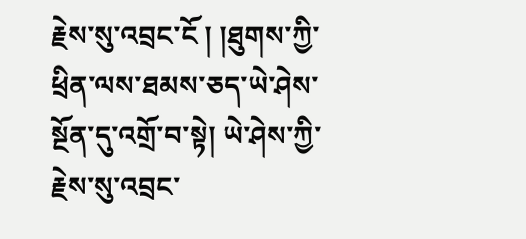རྗེས་སུ་འབྲང་ངོ ། །ཐུགས་ཀྱི་ཕྲིན་ལས་ཐམས་ཅད་ཡེ་ཤེས་སྔོན་དུ་འགྲོ་བ་སྟེ། ཡེ་ཤེས་ཀྱི་རྗེས་སུ་འབྲང་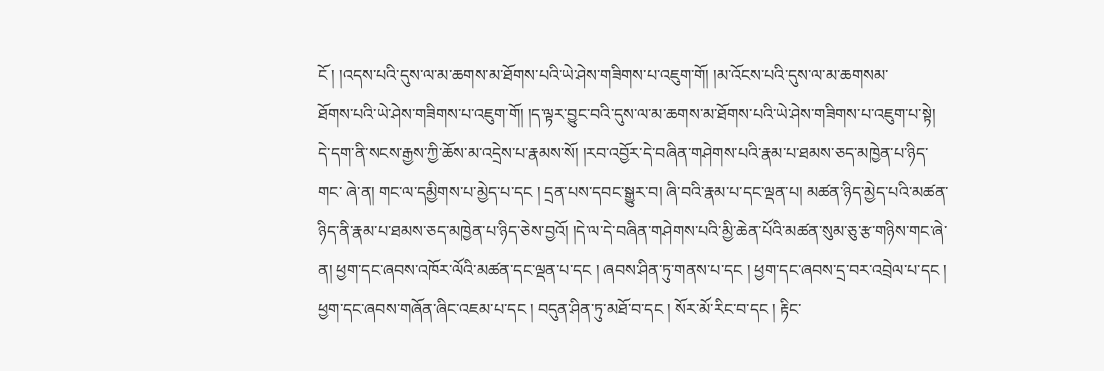ངོ ། །འདས་པའི་དུས་ལ་མ་ཆགས་མ་ཐོགས་པའི་ཡེ་ཤེས་གཟིགས་པ་འཇུག་གོ། །མ་འོངས་པའི་དུས་ལ་མ་ཆགསམ་
ཐོགས་པའི་ཡེ་ཤེས་གཟིགས་པ་འཇུག་གོ། །ད་ལྟར་བྱུང་བའི་དུས་ལ་མ་ཆགས་མ་ཐོགས་པའི་ཡེ་ཤེས་གཟིགས་པ་འཇུག་པ་སྟེ། དེ་དག་ནི་སངས་རྒྱས་ཀྱི་ཆོས་མ་འདྲེས་པ་རྣམས་སོ། །རབ་འབྱོར་དེ་བཞིན་གཤེགས་པའི་རྣམ་པ་ཐམས་ཅད་མཁྱེན་པ་ཉིད་གང་ ཞེ་ན། གང་ལ་དམྱིགས་པ་མྱེད་པ་དང ། དྲན་པས་དབང་སྒྱུར་བ། ཞི་བའི་རྣམ་པ་དང་ལྡན་པ། མཚན་ཉིད་མྱེད་པའི་མཚན་ཉིད་ནི་རྣམ་པ་ཐམས་ཅད་མཁྱེན་པ་ཉིད་ཅེས་བྱའོ། །དེ་ལ་དེ་བཞིན་གཤེགས་པའི་མྱི་ཆེན་པོའི་མཚན་སུམ་ཅུ་རྩ་གཉིས་གང་ཞེ་ ན། ཕྱག་དང་ཞབས་འཁོར་ལོའི་མཚན་དང་ལྡན་པ་དང ། ཞབས་ཤིན་ཏུ་གནས་པ་དང ། ཕྱག་དང་ཞབས་དྲ་བར་འབྲེལ་པ་དང ། ཕྱག་དང་ཞབས་གཞོན་ཞིང་འཇམ་པ་དང ། བདུན་ཤིན་ཏུ་མཐོ་བ་དང ། སོར་མོ་རིང་བ་དང ། རྟིང་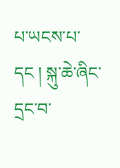པ་ཡངས་པ་དང ། སྐུ་ཆེ་ཞིང་དྲང་བ་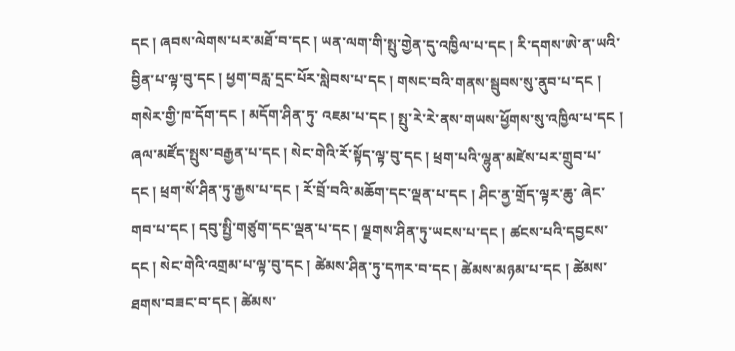དང ། ཞབས་ལེགས་པར་མཐོ་བ་དང ། ཡན་ལག་གི་སྤུ་གྱེན་དུ་འཁྱིལ་པ་དང ། རི་དགས་ཨེ་ན་ཡའི་བྱིན་པ་ལྟ་བུ་དང ། ཕྱག་བརླ་དྲང་པོར་སླེབས་པ་དང ། གསང་བའི་གནས་སྦུབས་སུ་ནུབ་པ་དང ། གསེར་གྱི་ཁ་དོག་དང ། མདོག་ཤིན་ཏུ་ འཇམ་པ་དང ། སྤུ་རེ་རེ་ནས་གཡས་ཕྱོགས་སུ་འཁྱིལ་པ་དང ། ཞལ་མཛོད་སྤུས་བརྒྱན་པ་དང ། སེང་གེའི་རོ་སྟོད་ལྟ་བུ་དང ། ཕྲག་པའི་ལྷུན་མཛེས་པར་གྲུབ་པ་དང ། ཕྲག་སོ་ཤིན་ཏུ་རྒྱས་པ་དང ། རོ་བྲོ་བའི་མཆོག་དང་ལྡན་པ་དང ། ཤིང་ནྱ་གྲོད་ལྟར་ཆུ་ ཞེང་གབ་པ་དང ། དབུ་སྤྱི་གཙུག་དང་ལྡན་པ་དང ། ལྗགས་ཤིན་ཏུ་ཡངས་པ་དང ། ཚངས་པའི་དབྱངས་དང ། སེང་གེའི་འགྲམ་པ་ལྟ་བུ་དང ། ཚེམས་ཤིན་ཏུ་དཀར་བ་དང ། ཚེམས་མཉམ་པ་དང ། ཚེམས་ཐགས་བཟང་བ་དང ། ཚེམས་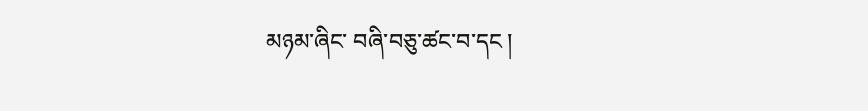མཉམ་ཞིང་ བཞི་བཅུ་ཚང་བ་དང །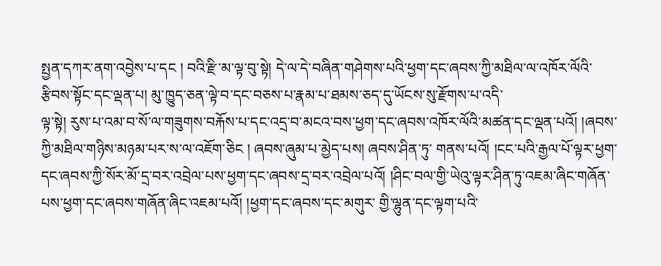སྤྱན་དཀར་ནག་འབྱེས་པ་དང ། བའི་རྫི་མ་ལྟ་བུ་སྟེ། དེ་ལ་དེ་བཞིན་གཤེགས་པའི་ཕྱག་དང་ཞབས་ཀྱི་མཐིལ་ལ་འཁོར་ལོའི་རྩིབས་སྟོང་དང་ལྡན་པ། མུ་ཁྱུད་ཅན་ལྟེ་བ་དང་བཅས་པ་རྣམ་པ་ཐམས་ཅད་དུ་ཡོངས་སུ་རྫོགས་པ་འདི་
ལྟ་སྟེ། རུས་པ་འམ་བ་སོ་ལ་གཟུགས་བརྐོས་པ་དང་འདྲ་བ་མངའ་བས་ཕྱག་དང་ཞབས་འཁོར་ལོའི་མཚན་དང་ལྡན་པའོ། །ཞབས་ཀྱི་མཐིལ་གཉིས་མཉམ་པར་ས་ལ་འཇོག་ཅིང ། ཞབས་ཞུམ་པ་མྱེད་པས། ཞབས་ཤིན་ཏུ་ གནས་པའོ། །ངང་པའི་རྒྱལ་པོ་ལྟར་ཕྱག་དང་ཞབས་ཀྱི་སོར་མོ་དྲ་བར་འབྲེལ་པས་ཕྱག་དང་ཞབས་དྲ་བར་འབྲེལ་པའོ། །ཤིང་བལ་གྱི་ཡེའུ་ལྟར་ཤིན་ཏུ་འཇམ་ཞིང་གཞོན་པས་ཕྱག་དང་ཞབས་གཞོན་ཞིང་འཇམ་པའོ། །ཕྱག་དང་ཞབས་དང་མགུར་ གྱི་ལྷུན་དང་ལྟག་པའི་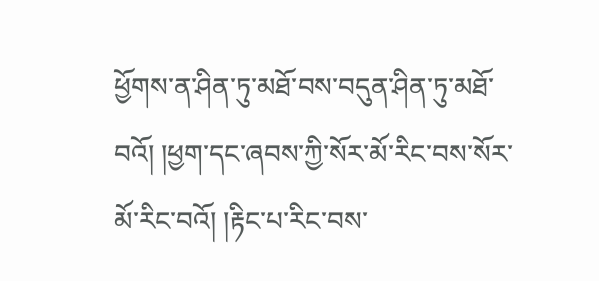ཕྱོགས་ན་ཤིན་ཏུ་མཐོ་བས་བདུན་ཤིན་ཏུ་མཐོ་བའོ། །ཕྱག་དང་ཞབས་ཀྱི་སོར་མོ་རིང་བས་སོར་མོ་རིང་བའོ། །རྟིང་པ་རིང་བས་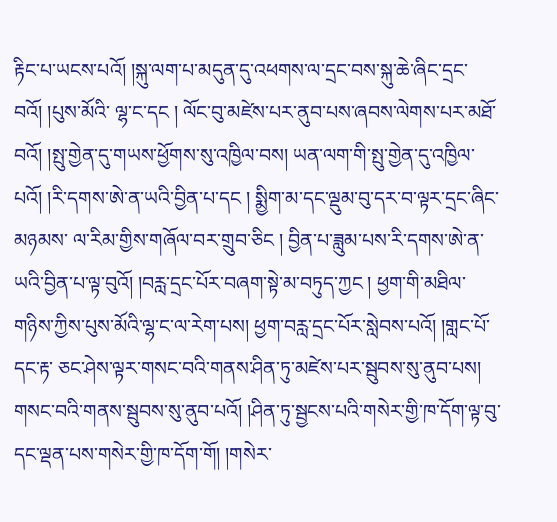རྟིང་པ་ཡངས་པའོ། །སྐུ་ལག་པ་མདུན་དུ་འཕགས་ལ་དྲང་བས་སྐུ་ཆེ་ཞིང་དྲང་བའོ། །པུས་མོའི་ ལྷ་ང་དང ། ལོང་བུ་མཛེས་པར་ནུབ་པས་ཞབས་ལེགས་པར་མཐོ་བའོ། །སྤུ་གྱེན་དུ་གཡས་ཕྱོགས་སུ་འཁྱིལ་བས། ཡན་ལག་གི་སྤུ་གྱེན་དུ་འཁྱིལ་པའོ། །རི་དགས་ཨེ་ན་ཡའི་བྱིན་པ་དང ། སྨྱིག་མ་དང་ལྡུམ་བུ་དར་བ་ལྟར་དྲང་ཞིང་མཉམས་ ལ་རིམ་གྱིས་གཞོལ་བར་གྲུབ་ཅིང ། བྱིན་པ་ཟླུམ་པས་རི་དགས་ཨེ་ན་ཡའི་བྱིན་པ་ལྟ་བུའོ། །བརླ་དྲང་པོར་བཞག་སྟེ་མ་བཏུད་ཀྱང ། ཕྱག་གི་མཐིལ་གཉིས་ཀྱིས་པུས་མོའི་ལྷ་ང་ལ་རེག་པས། ཕྱག་བརླ་དྲང་པོར་སླེབས་པའོ། །གླང་པོ་དང་རྟ་ ཅང་ཤེས་ལྟར་གསང་བའི་གནས་ཤིན་ཏུ་མཛེས་པར་སྦུབས་སུ་ནུབ་པས། གསང་བའི་གནས་སྦུབས་སུ་ནུབ་པའོ། །ཤིན་ཏུ་སྦྱངས་པའི་གསེར་གྱི་ཁ་དོག་ལྟ་བུ་དང་ལྡན་པས་གསེར་གྱི་ཁ་དོག་གོ། །གསེར་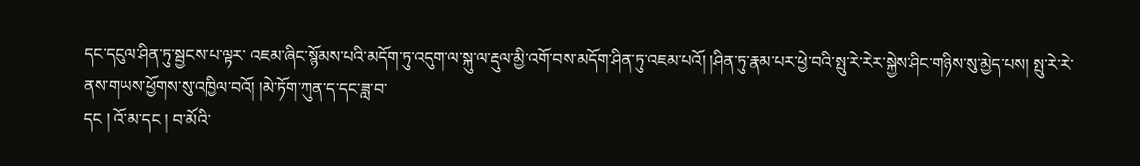དང་དངུལ་ཤིན་ཏུ་སྦྱངས་པ་ལྟར་ འཇམ་ཞིང་སྙོམས་པའི་མདོག་ཏུ་འདུག་ལ་སྐུ་ལ་རྡུལ་མྱི་འགོ་བས་མདོག་ཤིན་ཏུ་འཇམ་པའོ། །ཤིན་ཏུ་རྣམ་པར་ཕྱེ་བའི་སྤུ་རེ་རེར་སྐྱེས་ཤིང་གཉིས་སུ་མྱེད་པས། སྤུ་རེ་རེ་ནས་གཡས་ཕྱོགས་སུ་འཁྱིལ་བའོ། །མེ་ཏོག་ཀུན་ད་དང་ཟླ་བ་
དང ། འོ་མ་དང ། བ་མོའི་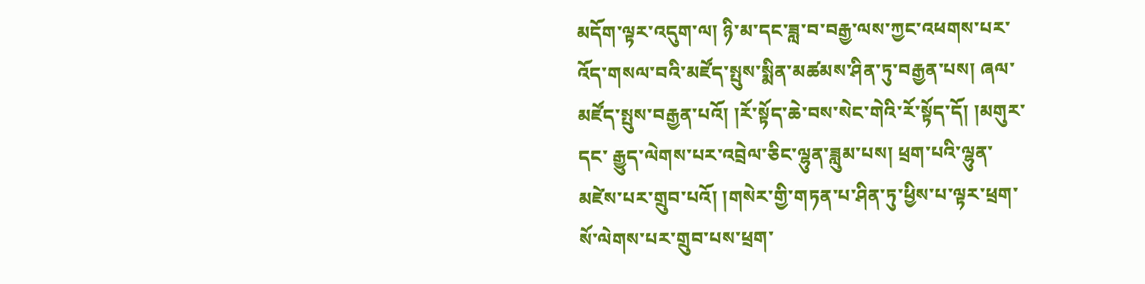མདོག་ལྟར་འདུག་ལ། ཉི་མ་དང་ཟླ་བ་བརྒྱ་ལས་ཀྱང་འཕགས་པར་འོད་གསལ་བའི་མཛོད་སྤུས་སྨིན་མཚམས་ཤིན་ཏུ་བརྒྱན་པས། ཞལ་མཛོད་སྤུས་བརྒྱན་པའོ། །རོ་སྟོད་ཆེ་བས་སེང་གེའི་རོ་སྟོད་དོ། །མགུར་དང་ རྒྱུད་ལེགས་པར་འབྲེལ་ཅིང་ལྷུན་ཟླུམ་པས། ཕྲག་པའི་ལྷུན་མཛེས་པར་གྲུབ་པའོ། །གསེར་གྱི་གཏན་པ་ཤིན་ཏུ་ཕྱིས་པ་ལྟར་ཕྲག་སོ་ལེགས་པར་གྲུབ་པས་ཕྲག་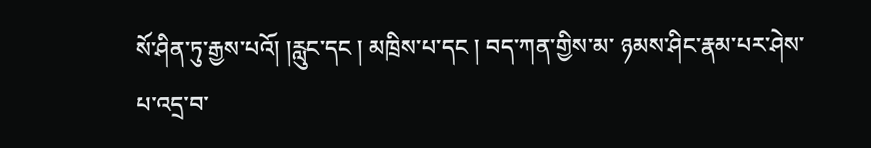སོ་ཤིན་ཏུ་རྒྱས་པའོ། །རླུང་དང ། མཁྲིས་པ་དང ། བད་ཀན་གྱིས་མ་ ཉམས་ཤིང་རྣམ་པར་ཤེས་པ་འདྲ་བ་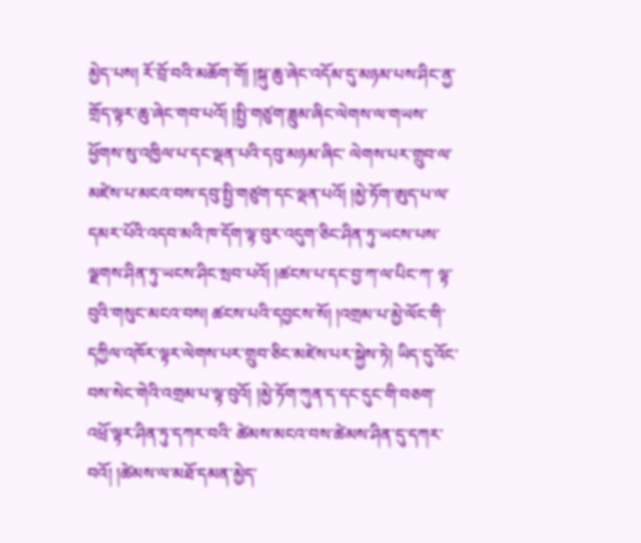མྱེད་པས། རོ་བྲོ་བའི་མཆོག་གོ། །སྐུ་ཆུ་ཞེང་འདོམ་དུ་མཉམ་པས་ཤིང་ནྱ་གྲོད་ལྟར་ཆུ་ཞེང་གབ་པའོ། །སྤྱི་གཙུག་ཟླུམ་ཞིང་ལེགས་ལ་གཡས་ཕྱོགས་སུ་འཁྱིལ་པ་དང་ལྡན་པའི་དབུ་མཉམ་ཞིང་ ལེགས་པར་གྲུབ་ལ་མཛེས་པ་མངའ་བས་དབུ་སྤྱི་གཙུག་དང་ལྡན་པའོ། །མྱེ་ཏོག་ཨུད་པ་ལ་དམར་པོའི་འདབ་མའི་ཁ་དོག་ལྟ་བུར་འདུག་ཅིང་ཤིན་ཏུ་ཡངས་པས་ལྗགས་ཤིན་ཏུ་ཡངས་ཤིང་སྲབ་པའོ། །ཚངས་པ་དང་བྱ་ཀ་ལ་པིང་ཀ་ ལྟ་བུའི་གསུང་མངའ་བས། ཚངས་པའི་དབྱངས་སོ། །འགྲམ་པ་མྱེ་ལོང་གི་དཀྱིལ་འཁོར་ལྟར་ལེགས་པར་གྲུབ་ཅིང་མཛེས་པར་སྐྱེས་ཏེ། ཡིད་དུ་འོང་བས་སེང་གེའི་འགྲམ་པ་ལྟ་བུའོ། །མྱེ་ཏོག་ཀུན་ད་དང་དུང་གི་བཅག་འཕྲོ་ལྟར་ཤིན་ཏུ་དཀར་བའི་ ཚེམས་མངའ་བས་ཚེམས་ཤིན་དུ་དཀར་བའོ། །ཚེམས་ལ་མཐོ་དམན་མྱེད་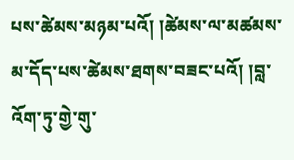པས་ཚེམས་མཉམ་པའོ། །ཚེམས་ལ་མཚམས་མ་དོད་པས་ཚེམས་ཐགས་བཟང་པའོ། །བླ་འོག་ཏུ་གྱེ་གུ་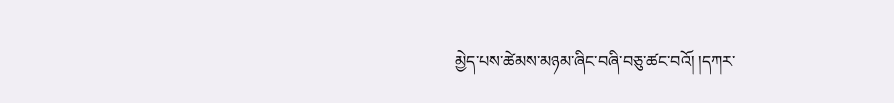མྱེད་པས་ཚེམས་མཉམ་ཞིང་བཞི་བཅུ་ཚང་བའོ། །དཀར་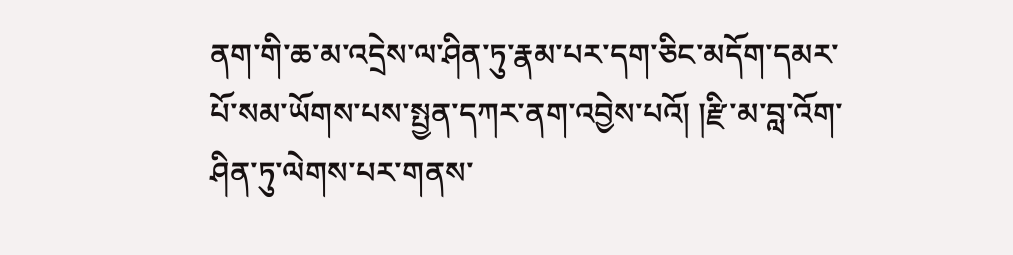ནག་གི་ཆ་མ་འདྲེས་ལ་ཤིན་ཏུ་རྣམ་པར་དག་ཅིང་མདོག་དམར་པོ་སམ་ཡོགས་པས་སྤྱན་དཀར་ནག་འབྱེས་པའོ། །རྫི་མ་བླ་འོག་ཤིན་ཏུ་ལེགས་པར་གནས་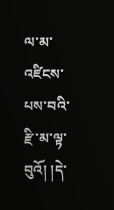ལ་མ་འཛིངས་པས་བའི་རྫི་མ་ལྟ་བུའོ། །དེ་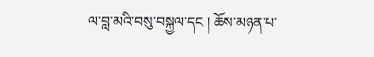ལ་བླ་མའི་བསུ་བསྐྱལ་དང ། ཆོས་མཉན་པ་